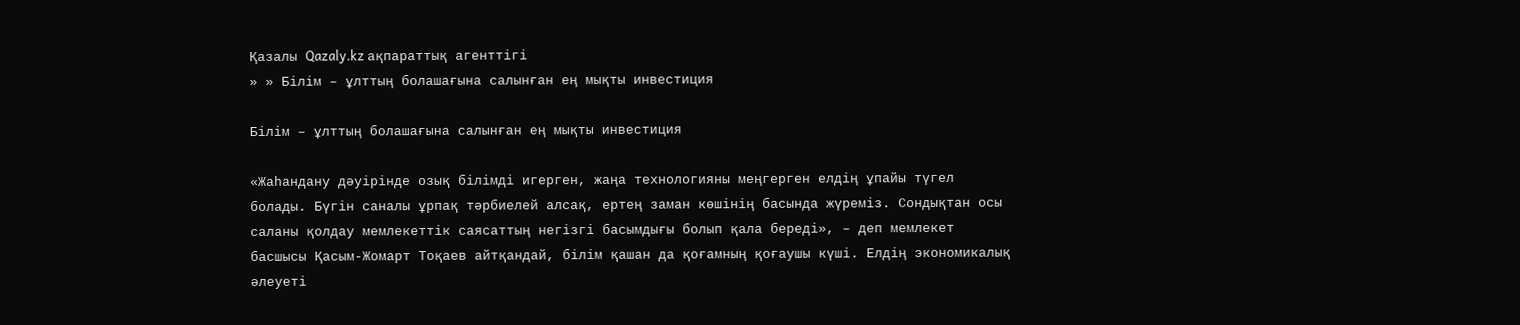Қазалы Qazaly.kz ақпараттық агенттігі
» » Білім – ұлттың болашағына салынған ең мықты инвестиция

Білім – ұлттың болашағына салынған ең мықты инвестиция

«Жаһандану дәуірінде озық білімді игерген, жаңа технологияны меңгерген елдің ұпайы түгел болады. Бүгін саналы ұрпақ тәрбиелей алсақ, ертең заман көшінің басында жүреміз. Сондықтан осы саланы қолдау мемлекеттік саясаттың негізгі басымдығы болып қала береді», – деп мемлекет басшысы Қасым-Жомарт Тоқаев айтқандай, білім қашан да қоғамның қоғаушы күші. Елдің экономикалық әлеуеті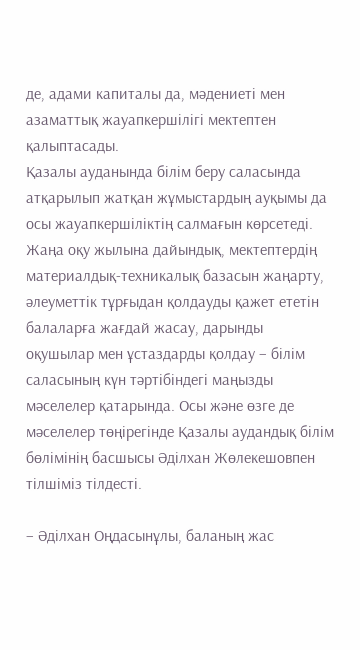де, адами капиталы да, мәдениеті мен азаматтық жауапкершілігі мектептен қалыптасады.
Қазалы ауданында білім беру саласында атқарылып жатқан жұмыстардың ауқымы да осы жауапкершіліктің салмағын көрсетеді. Жаңа оқу жылына дайындық, мектептердің материалдық-техникалық базасын жаңарту, әлеуметтік тұрғыдан қолдауды қажет ететін балаларға жағдай жасау, дарынды оқушылар мен ұстаздарды қолдау – білім саласының күн тәртібіндегі маңызды мәселелер қатарында. Осы және өзге де мәселелер төңірегінде Қазалы аудандық білім бөлімінің басшысы Әділхан Жөлекешовпен тілшіміз тілдесті.

– Әділхан Оңдасынұлы, баланың жас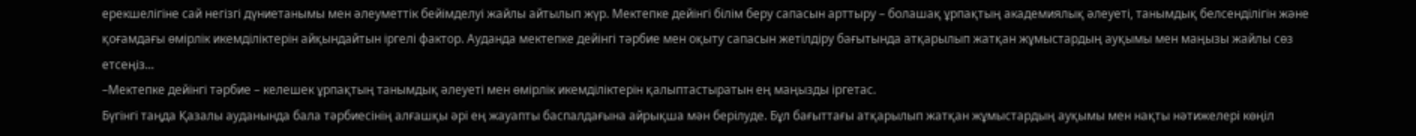ерекшелігіне сай негізгі дүниетанымы мен әлеуметтік бейімделуі жайлы айтылып жүр. Мектепке дейінгі білім беру сапасын арттыру – болашақ ұрпақтың академиялық әлеуеті, танымдық белсенділігін және қоғамдағы өмірлік икемділіктерін айқындайтын іргелі фактор. Ауданда мектепке дейінгі тәрбие мен оқыту сапасын жетілдіру бағытында атқарылып жатқан жұмыстардың ауқымы мен маңызы жайлы сөз етсеңіз...
–Мектепке дейінгі тәрбие – келешек ұрпақтың танымдық әлеуеті мен өмірлік икемділіктерін қалыптастыратын ең маңызды іргетас.
Бүгінгі таңда Қазалы ауданында бала тәрбиесінің алғашқы әрі ең жауапты баспалдағына айрықша мән берілуде. Бұл бағыттағы атқарылып жатқан жұмыстардың ауқымы мен нақты нәтижелері көңіл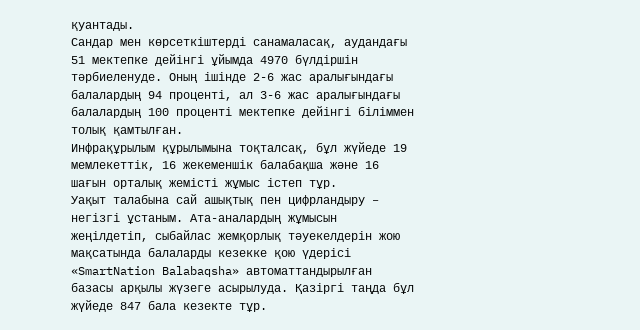қуантады.
Сандар мен көрсеткіштерді санамаласақ, аудандағы 51 мектепке дейінгі ұйымда 4970 бүлдіршін тәрбиеленуде. Оның ішінде 2-6 жас аралығындағы балалардың 94 проценті, ал 3-6 жас аралығындағы балалардың 100 проценті мектепке дейінгі біліммен толық қамтылған.
Инфрақұрылым құрылымына тоқталсақ, бұл жүйеде 19 мемлекеттік, 16 жекеменшік балабақша және 16 шағын орталық жемісті жұмыс істеп тұр.
Уақыт талабына сай ашықтық пен цифрландыру – негізгі ұстаным. Ата-аналардың жұмысын жеңілдетіп, сыбайлас жемқорлық тәуекелдерін жою мақсатында балаларды кезекке қою үдерісі «SmartNation Balabaqsha» автоматтандырылған базасы арқылы жүзеге асырылуда. Қазіргі таңда бұл жүйеде 847 бала кезекте тұр.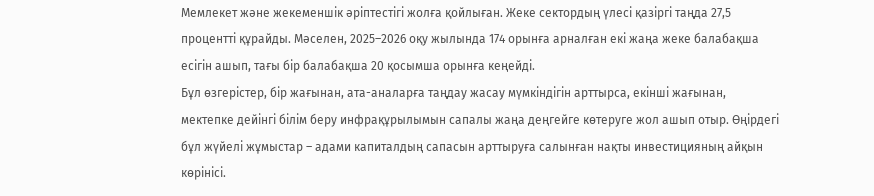Мемлекет және жекеменшік әріптестігі жолға қойлыған. Жеке сектордың үлесі қазіргі таңда 27,5 процентті құрайды. Мәселен, 2025–2026 оқу жылында 174 орынға арналған екі жаңа жеке балабақша есігін ашып, тағы бір балабақша 20 қосымша орынға кеңейді.
Бұл өзгерістер, бір жағынан, ата-аналарға таңдау жасау мүмкіндігін арттырса, екінші жағынан, мектепке дейінгі білім беру инфрақұрылымын сапалы жаңа деңгейге көтеруге жол ашып отыр. Өңірдегі бұл жүйелі жұмыстар – адами капиталдың сапасын арттыруға салынған нақты инвестицияның айқын көрінісі.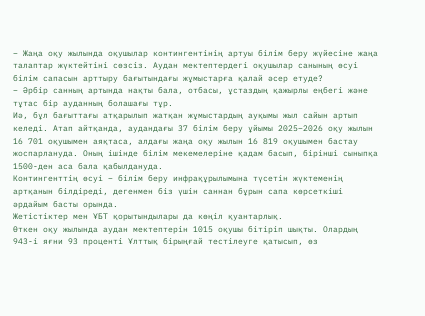– Жаңа оқу жылында оқушылар контингентінің артуы білім беру жүйесіне жаңа талаптар жүктейтіні сөзсіз. Аудан мектептердегі оқушылар санының өсуі білім сапасын арттыру бағытындағы жұмыстарға қалай әсер етуде?
– Әрбір санның артында нақты бала, отбасы, ұстаздың қажырлы еңбегі және тұтас бір ауданның болашағы тұр.
Иә, бұл бағыттағы атқарылып жатқан жұмыстардың ауқымы жыл сайын артып келеді. Атап айтқанда, аудандағы 37 білім беру ұйымы 2025–2026 оқу жылын 16 701 оқушымен аяқтаса, алдағы жаңа оқу жылын 16 819 оқушымен бастау жоспарлануда. Оның ішінде білім мекемелеріне қадам басып, бірінші сыныпқа 1500-ден аса бала қабылдануда.
Контингенттің өсуі – білім беру инфрақұрылымына түсетін жүктеменің артқанын білдіреді, дегенмен біз үшін саннан бұрын сапа көрсеткіші әрдайым басты орында.
Жетістіктер мен ҰБТ қорытындылары да көңіл қуантарлық.
Өткен оқу жылында аудан мектептерін 1015 оқушы бітіріп шықты. Олардың 943-і яғни 93 проценті Ұлттық бірыңғай тестілеуге қатысып, өз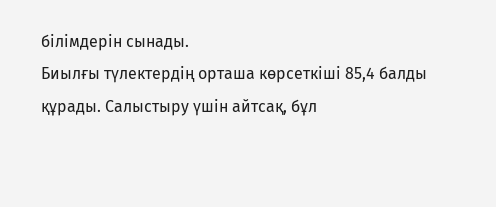білімдерін сынады.
Биылғы түлектердің орташа көрсеткіші 85,4 балды құрады. Салыстыру үшін айтсақ, бұл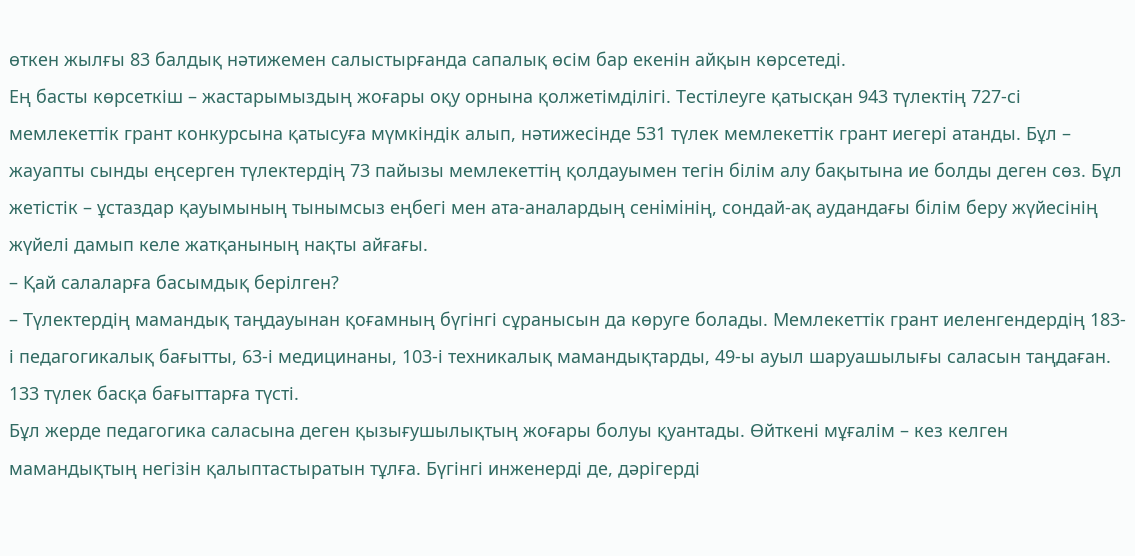өткен жылғы 83 балдық нәтижемен салыстырғанда сапалық өсім бар екенін айқын көрсетеді.
Ең басты көрсеткіш – жастарымыздың жоғары оқу орнына қолжетімділігі. Тестілеуге қатысқан 943 түлектің 727-сі мемлекеттік грант конкурсына қатысуға мүмкіндік алып, нәтижесінде 531 түлек мемлекеттік грант иегері атанды. Бұл – жауапты сынды еңсерген түлектердің 73 пайызы мемлекеттің қолдауымен тегін білім алу бақытына ие болды деген сөз. Бұл жетістік – ұстаздар қауымының тынымсыз еңбегі мен ата-аналардың сенiмiнің, сондай-ақ аудандағы білім беру жүйесінің жүйелі дамып келе жатқанының нақты айғағы.
– Қай салаларға басымдық берілген?
– Түлектердің мамандық таңдауынан қоғамның бүгінгі сұранысын да көруге болады. Мемлекеттік грант иеленгендердің 183-і педагогикалық бағытты, 63-і медицинаны, 103-і техникалық мамандықтарды, 49-ы ауыл шаруашылығы саласын таңдаған. 133 түлек басқа бағыттарға түсті.
Бұл жерде педагогика саласына деген қызығушылықтың жоғары болуы қуантады. Өйткені мұғалім – кез келген мамандықтың негізін қалыптастыратын тұлға. Бүгінгі инженерді де, дәрігерді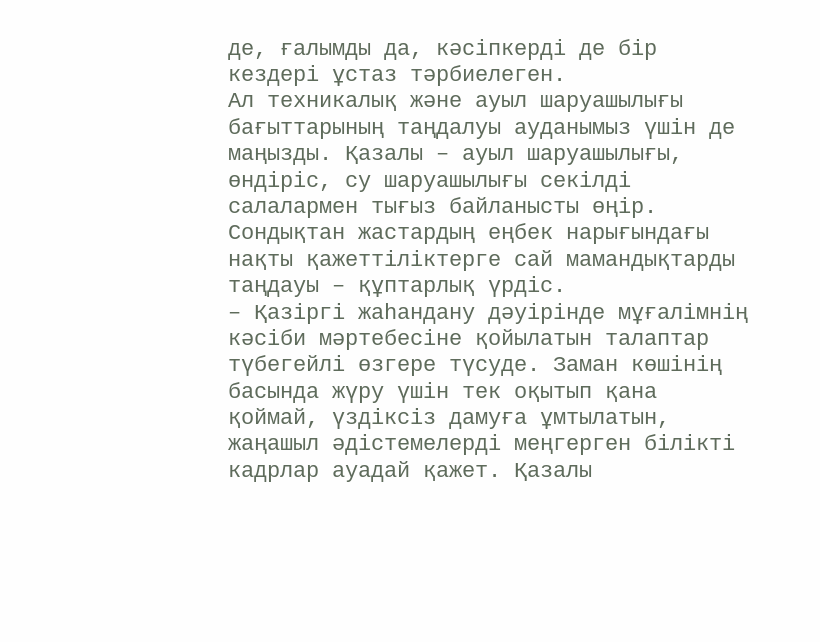де, ғалымды да, кәсіпкерді де бір кездері ұстаз тәрбиелеген.
Ал техникалық және ауыл шаруашылығы бағыттарының таңдалуы ауданымыз үшін де маңызды. Қазалы – ауыл шаруашылығы, өндіріс, су шаруашылығы секілді салалармен тығыз байланысты өңір. Сондықтан жастардың еңбек нарығындағы нақты қажеттіліктерге сай мамандықтарды таңдауы – құптарлық үрдіс.
– Қазіргі жаһандану дәуірінде мұғалімнің кәсіби мәртебесіне қойылатын талаптар түбегейлі өзгере түсуде. Заман көшінің басында жүру үшін тек оқытып қана қоймай, үздіксіз дамуға ұмтылатын, жаңашыл әдістемелерді меңгерген білікті кадрлар ауадай қажет. Қазалы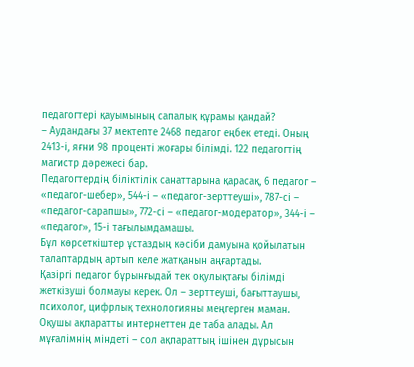педагогтері қауымының сапалық құрамы қандай?
– Аудандағы 37 мектепте 2468 педагог еңбек етеді. Оның 2413-і, яғни 98 проценті жоғары білімді. 122 педагогтің магистр дәрежесі бар.
Педагогтердің біліктілік санаттарына қарасақ, 6 педагог – «педагог-шебер», 544-і – «педагог-зерттеуші», 787-сі – «педагог-сарапшы», 772-сі – «педагог-модератор», 344-і – «педагог», 15-і тағылымдамашы.
Бұл көрсеткіштер ұстаздың кәсіби дамуына қойылатын талаптардың артып келе жатқанын аңғартады.
Қазіргі педагог бұрынғыдай тек оқулықтағы білімді жеткізуші болмауы керек. Ол – зерттеуші, бағыттаушы, психолог, цифрлық технологияны меңгерген маман. Оқушы ақпаратты интернеттен де таба алады. Ал мұғалімнің міндеті – сол ақпараттың ішінен дұрысын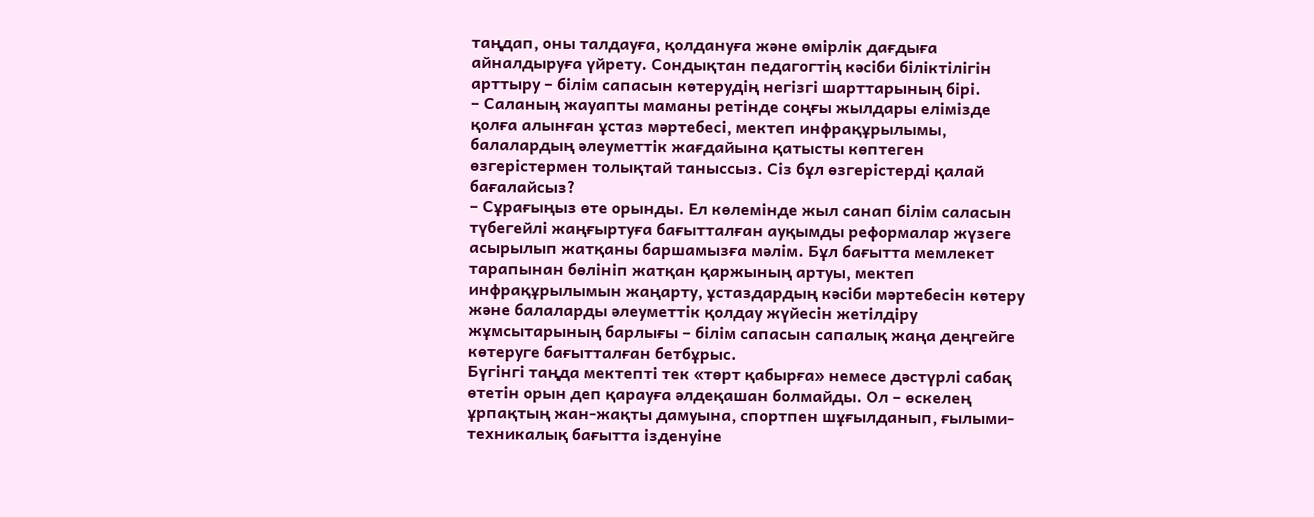таңдап, оны талдауға, қолдануға және өмірлік дағдыға айналдыруға үйрету. Сондықтан педагогтің кәсіби біліктілігін арттыру – білім сапасын көтерудің негізгі шарттарының бірі.
– Саланың жауапты маманы ретінде соңғы жылдары елімізде қолға алынған ұстаз мәртебесі, мектеп инфрақұрылымы, балалардың әлеуметтік жағдайына қатысты көптеген өзгерістермен толықтай таныссыз. Сіз бұл өзгерістерді қалай бағалайсыз?
– Сұрағыңыз өте орынды. Ел көлемінде жыл санап білім саласын түбегейлі жаңғыртуға бағытталған ауқымды реформалар жүзеге асырылып жатқаны баршамызға мәлім. Бұл бағытта мемлекет тарапынан бөлініп жатқан қаржының артуы, мектеп инфрақұрылымын жаңарту, ұстаздардың кәсіби мәртебесін көтеру және балаларды әлеуметтік қолдау жүйесін жетілдіру жұмсытарының барлығы – білім сапасын сапалық жаңа деңгейге көтеруге бағытталған бетбұрыс.
Бүгінгі таңда мектепті тек «төрт қабырға» немесе дәстүрлі сабақ өтетін орын деп қарауға әлдеқашан болмайды. Ол – өскелең ұрпақтың жан-жақты дамуына, спортпен шұғылданып, ғылыми-техникалық бағытта ізденуіне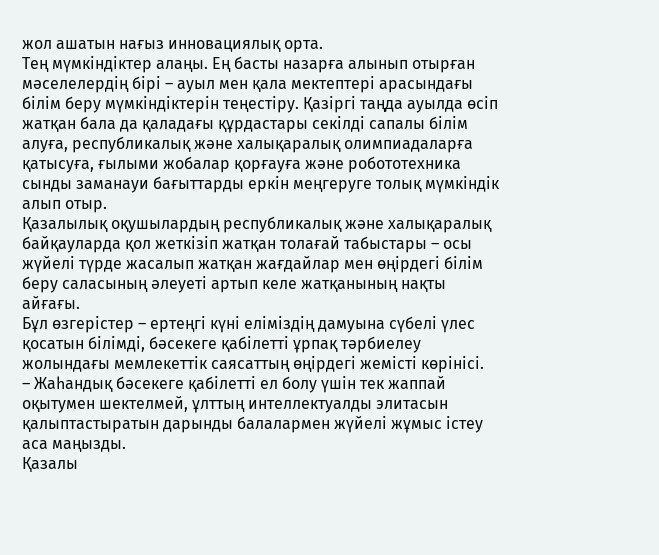жол ашатын нағыз инновациялық орта.
Тең мүмкіндіктер алаңы. Ең басты назарға алынып отырған мәселелердің бірі – ауыл мен қала мектептері арасындағы білім беру мүмкіндіктерін теңестіру. Қазіргі таңда ауылда өсіп жатқан бала да қаладағы құрдастары секілді сапалы білім алуға, республикалық және халықаралық олимпиадаларға қатысуға, ғылыми жобалар қорғауға және робототехника сынды заманауи бағыттарды еркін меңгеруге толық мүмкіндік алып отыр.
Қазалылық оқушылардың республикалық және халықаралық байқауларда қол жеткізіп жатқан толағай табыстары – осы жүйелі түрде жасалып жатқан жағдайлар мен өңірдегі білім беру саласының әлеуеті артып келе жатқанының нақты айғағы.
Бұл өзгерістер – ертеңгі күні еліміздің дамуына сүбелі үлес қосатын білімді, бәсекеге қабілетті ұрпақ тәрбиелеу жолындағы мемлекеттік саясаттың өңірдегі жемісті көрінісі.
– Жаһандық бәсекеге қабілетті ел болу үшін тек жаппай оқытумен шектелмей, ұлттың интеллектуалды элитасын қалыптастыратын дарынды балалармен жүйелі жұмыс істеу аса маңызды.
Қазалы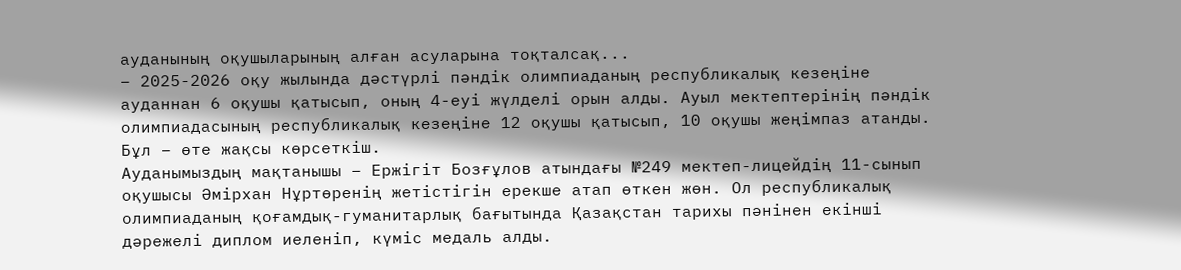ауданының оқушыларының алған асуларына тоқталсақ...
– 2025-2026 оқу жылында дәстүрлі пәндік олимпиаданың республикалық кезеңіне ауданнан 6 оқушы қатысып, оның 4-еуі жүлделі орын алды. Ауыл мектептерінің пәндік олимпиадасының республикалық кезеңіне 12 оқушы қатысып, 10 оқушы жеңімпаз атанды.
Бұл – өте жақсы көрсеткіш.
Ауданымыздың мақтанышы – Ержігіт Бозғұлов атындағы №249 мектеп-лицейдің 11-сынып оқушысы Әмірхан Нұртөренің жетістігін ерекше атап өткен жөн. Ол республикалық олимпиаданың қоғамдық-гуманитарлық бағытында Қазақстан тарихы пәнінен екінші дәрежелі диплом иеленіп, күміс медаль алды.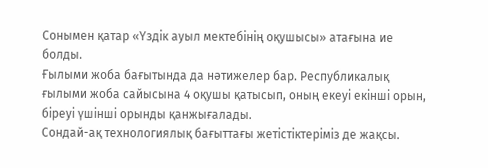Сонымен қатар «Үздік ауыл мектебінің оқушысы» атағына ие болды.
Ғылыми жоба бағытында да нәтижелер бар. Республикалық ғылыми жоба сайысына 4 оқушы қатысып, оның екеуі екінші орын, біреуі үшінші орынды қанжығалады.
Сондай-ақ технологиялық бағыттағы жетістіктеріміз де жақсы.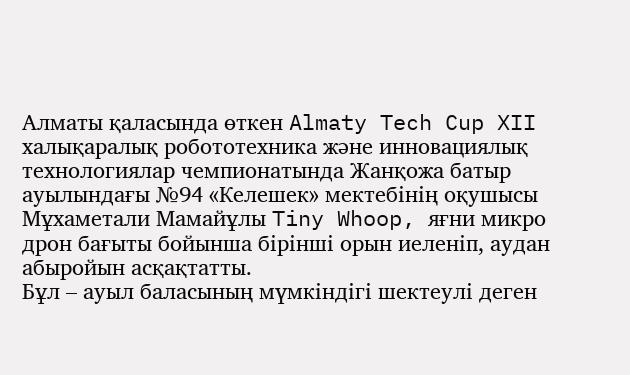Алматы қаласында өткен Almaty Tech Cup XII халықаралық робототехника және инновациялық технологиялар чемпионатында Жанқожа батыр ауылындағы №94 «Келешек» мектебінің оқушысы Мұхаметали Мамайұлы Tiny Whoop, яғни микро дрон бағыты бойынша бірінші орын иеленіп, аудан абыройын асқақтатты.
Бұл – ауыл баласының мүмкіндігі шектеулі деген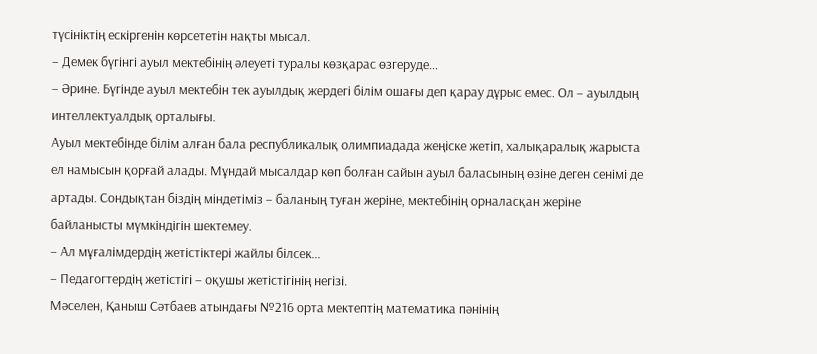түсініктің ескіргенін көрсететін нақты мысал.
– Демек бүгінгі ауыл мектебінің әлеуеті туралы көзқарас өзгеруде...
– Әрине. Бүгінде ауыл мектебін тек ауылдық жердегі білім ошағы деп қарау дұрыс емес. Ол – ауылдың интеллектуалдық орталығы.
Ауыл мектебінде білім алған бала республикалық олимпиадада жеңіске жетіп, халықаралық жарыста ел намысын қорғай алады. Мұндай мысалдар көп болған сайын ауыл баласының өзіне деген сенімі де артады. Сондықтан біздің міндетіміз – баланың туған жеріне, мектебінің орналасқан жеріне байланысты мүмкіндігін шектемеу.
– Ал мұғалімдердің жетістіктері жайлы білсек...
– Педагогтердің жетістігі – оқушы жетістігінің негізі.
Мәселен, Қаныш Сәтбаев атындағы №216 орта мектептің математика пәнінің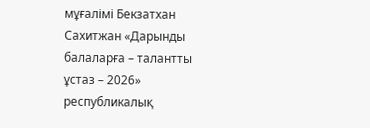мұғалімі Бекзатхан Сахитжан «Дарынды балаларға – талантты ұстаз – 2026» республикалық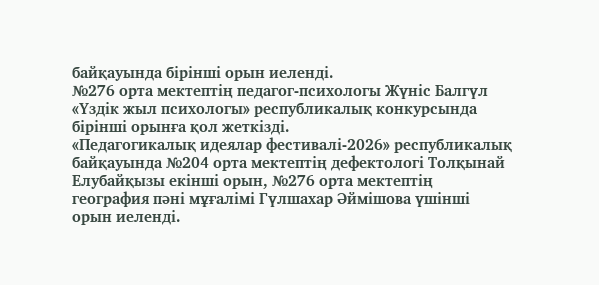байқауында бірінші орын иеленді.
№276 орта мектептің педагог-психологы Жүніс Балгүл «Үздік жыл психологы» республикалық конкурсында бірінші орынға қол жеткізді.
«Педагогикалық идеялар фестивалі-2026» республикалық байқауында №204 орта мектептің дефектологі Толқынай Елубайқызы екінші орын, №276 орта мектептің география пәні мұғалімі Гүлшахар Әймішова үшінші орын иеленді.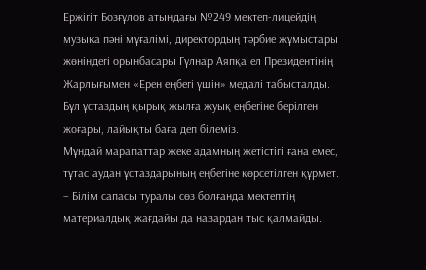Ержігіт Бозғұлов атындағы №249 мектеп-лицейдің музыка пәні мұғалімі, директордың тәрбие жұмыстары жөніндегі орынбасары Гүлнар Аяпқа ел Президентінің Жарлығымен «Ерен еңбегі үшін» медалі табысталды. Бұл ұстаздың қырық жылға жуық еңбегіне берілген жоғары, лайықты баға деп білеміз.
Мұндай марапаттар жеке адамның жетістігі ғана емес, тұтас аудан ұстаздарының еңбегіне көрсетілген құрмет.
– Білім сапасы туралы сөз болғанда мектептің материалдық жағдайы да назардан тыс қалмайды.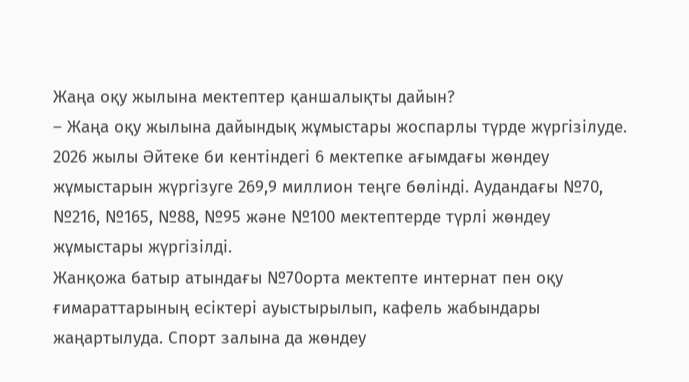Жаңа оқу жылына мектептер қаншалықты дайын?
– Жаңа оқу жылына дайындық жұмыстары жоспарлы түрде жүргізілуде. 2026 жылы Әйтеке би кентіндегі 6 мектепке ағымдағы жөндеу жұмыстарын жүргізуге 269,9 миллион теңге бөлінді. Аудандағы №70, №216, №165, №88, №95 және №100 мектептерде түрлі жөндеу жұмыстары жүргізілді.
Жанқожа батыр атындағы №70орта мектепте интернат пен оқу ғимараттарының есіктері ауыстырылып, кафель жабындары жаңартылуда. Спорт залына да жөндеу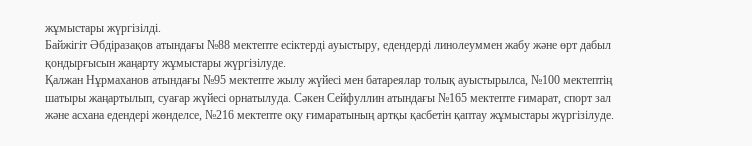жұмыстары жүргізілді.
Байжігіт Әбдіразақов атындағы №88 мектепте есіктерді ауыстыру, едендерді линолеуммен жабу және өрт дабыл қондырғысын жаңарту жұмыстары жүргізілуде.
Қалжан Нұрмаханов атындағы №95 мектепте жылу жүйесі мен батареялар толық ауыстырылса, №100 мектептің шатыры жаңартылып, суағар жүйесі орнатылуда. Сәкен Сейфуллин атындағы №165 мектепте ғимарат, спорт зал және асхана едендері жөнделсе, №216 мектепте оқу ғимаратының артқы қасбетін қаптау жұмыстары жүргізілуде.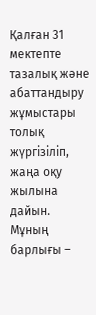Қалған 31 мектепте тазалық және абаттандыру жұмыстары толық жүргізіліп, жаңа оқу жылына дайын.
Мұның барлығы –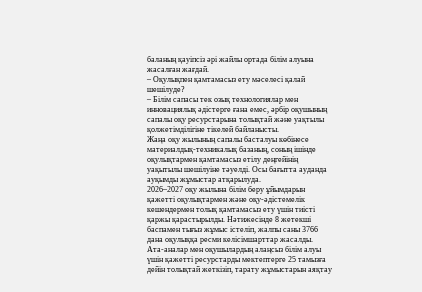баланың қауіпсіз әрі жайлы ортада білім алуына жасалған жағдай.
– Оқулықпен қамтамасыз ету мәселесі қалай шешілуде?
– Білім сапасы тек озық технологиялар мен инновациялық әдістерге ғана емес, әрбір оқушының сапалы оқу ресурстарына толықтай және уақтылы қолжетімділігіне тікелей байланысты.
Жаңа оқу жылының сапалы басталуы көбінесе материалдық-техникалық базаның, соның ішінде оқулықтармен қамтамасыз етілу деңгейінің уақытылы шешілуіне тәуелді. Осы бағытта ауданда ауқымды жұмыстар атқарылуда.
2026–2027 оқу жылына білім беру ұйымдарын қажетті оқулықтармен және оқу-әдістемелік кешендермен толық қамтамасыз ету үшін тиісті қаржы қарастырылды. Нәтижесінде 8 жетекші баспамен тығыз жұмыс істеліп, жалпы саны 3766 дана оқулыққа ресми келісімшарттар жасалды.
Ата-аналар мен оқушылардың алаңсыз білім алуы үшін қажетті ресурстарды мектептерге 25 тамызға дейін толықтай жеткізіп, тарату жұмыстарын аяқтау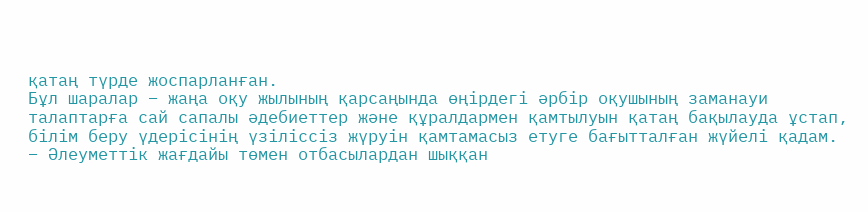қатаң түрде жоспарланған.
Бұл шаралар – жаңа оқу жылының қарсаңында өңірдегі әрбір оқушының заманауи талаптарға сай сапалы әдебиеттер және құралдармен қамтылуын қатаң бақылауда ұстап, білім беру үдерісінің үзіліссіз жүруін қамтамасыз етуге бағытталған жүйелі қадам.
– Әлеуметтік жағдайы төмен отбасылардан шыққан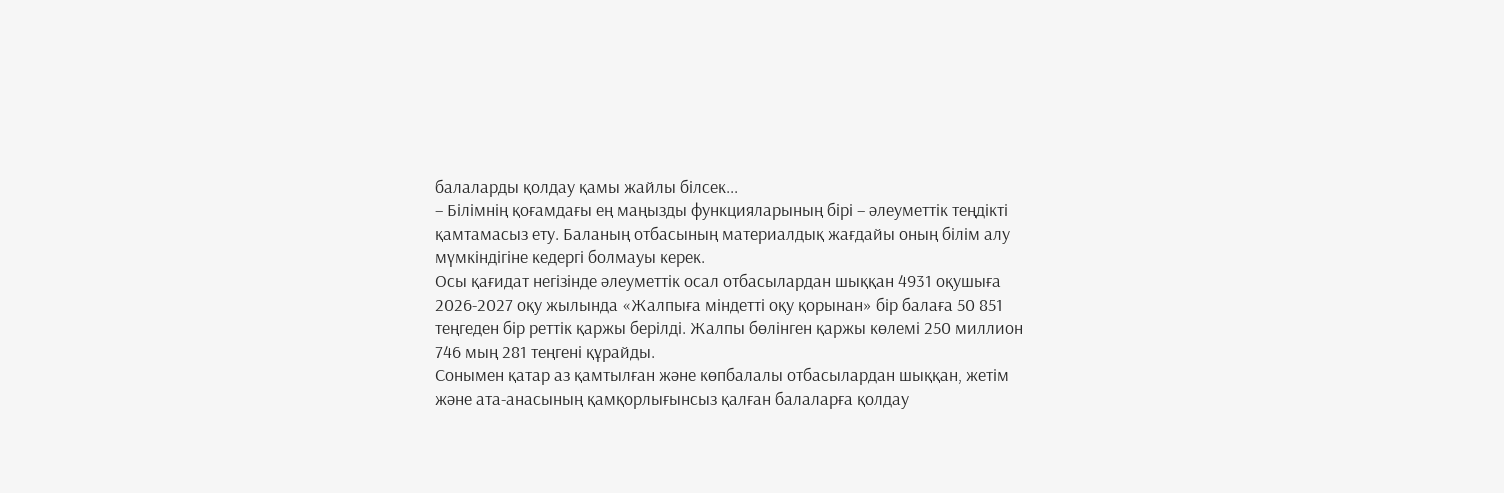балаларды қолдау қамы жайлы білсек...
– Білімнің қоғамдағы ең маңызды функцияларының бірі – әлеуметтік теңдікті қамтамасыз ету. Баланың отбасының материалдық жағдайы оның білім алу мүмкіндігіне кедергі болмауы керек.
Осы қағидат негізінде әлеуметтік осал отбасылардан шыққан 4931 оқушыға 2026-2027 оқу жылында «Жалпыға міндетті оқу қорынан» бір балаға 50 851 теңгеден бір реттік қаржы берілді. Жалпы бөлінген қаржы көлемі 250 миллион 746 мың 281 теңгені құрайды.
Сонымен қатар аз қамтылған және көпбалалы отбасылардан шыққан, жетім және ата-анасының қамқорлығынсыз қалған балаларға қолдау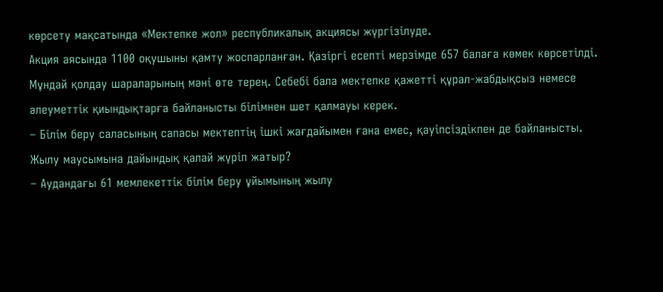көрсету мақсатында «Мектепке жол» республикалық акциясы жүргізілуде.
Акция аясында 1100 оқушыны қамту жоспарланған. Қазіргі есепті мерзімде 657 балаға көмек көрсетілді.
Мұндай қолдау шараларының мәні өте терең. Себебі бала мектепке қажетті құрал-жабдықсыз немесе әлеуметтік қиындықтарға байланысты білімнен шет қалмауы керек.
– Білім беру саласының сапасы мектептің ішкі жағдайымен ғана емес, қауіпсіздікпен де байланысты. Жылу маусымына дайындық қалай жүріп жатыр?
– Аудандағы 61 мемлекеттік білім беру ұйымының жылу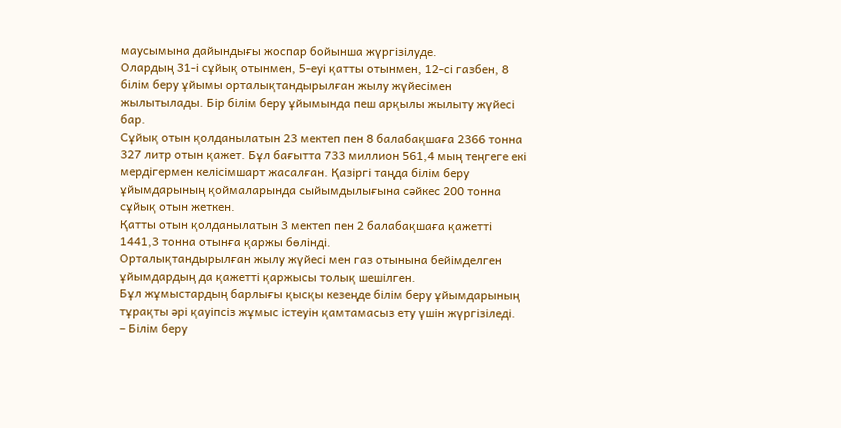маусымына дайындығы жоспар бойынша жүргізілуде.
Олардың 31-і сұйық отынмен, 5-еуі қатты отынмен, 12-сі газбен, 8 білім беру ұйымы орталықтандырылған жылу жүйесімен жылытылады. Бір білім беру ұйымында пеш арқылы жылыту жүйесі бар.
Сұйық отын қолданылатын 23 мектеп пен 8 балабақшаға 2366 тонна 327 литр отын қажет. Бұл бағытта 733 миллион 561,4 мың теңгеге екі мердігермен келісімшарт жасалған. Қазіргі таңда білім беру ұйымдарының қоймаларында сыйымдылығына сәйкес 200 тонна сұйық отын жеткен.
Қатты отын қолданылатын 3 мектеп пен 2 балабақшаға қажетті 1441,3 тонна отынға қаржы бөлінді.
Орталықтандырылған жылу жүйесі мен газ отынына бейімделген ұйымдардың да қажетті қаржысы толық шешілген.
Бұл жұмыстардың барлығы қысқы кезеңде білім беру ұйымдарының тұрақты әрі қауіпсіз жұмыс істеуін қамтамасыз ету үшін жүргізіледі.
– Білім беру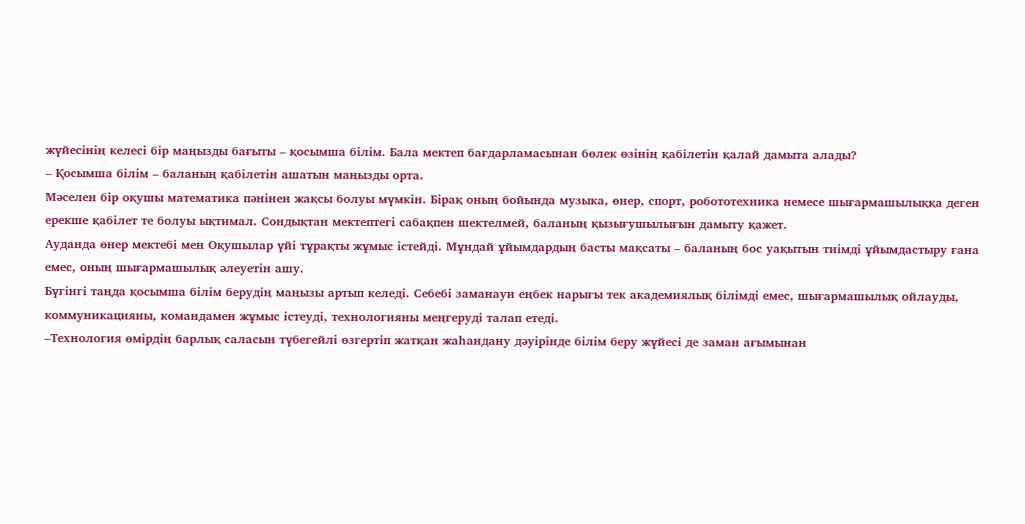жүйесінің келесі бір маңызды бағыты – қосымша білім. Бала мектеп бағдарламасынан бөлек өзінің қабілетін қалай дамыта алады?
– Қосымша білім – баланың қабілетін ашатын маңызды орта.
Мәселен бір оқушы математика пәнінен жақсы болуы мүмкін. Бірақ оның бойында музыка, өнер, спорт, робототехника немесе шығармашылыққа деген ерекше қабілет те болуы ықтимал. Сондықтан мектептегі сабақпен шектелмей, баланың қызығушылығын дамыту қажет.
Ауданда өнер мектебі мен Оқушылар үйі тұрақты жұмыс істейді. Мұндай ұйымдардың басты мақсаты – баланың бос уақытын тиімді ұйымдастыру ғана емес, оның шығармашылық әлеуетін ашу.
Бүгінгі таңда қосымша білім берудің маңызы артып келеді. Себебі заманауи еңбек нарығы тек академиялық білімді емес, шығармашылық ойлауды, коммуникацияны, командамен жұмыс істеуді, технологияны меңгеруді талап етеді.
–Технология өмірдің барлық саласын түбегейлі өзгертіп жатқан жаһандану дәуірінде білім беру жүйесі де заман ағымынан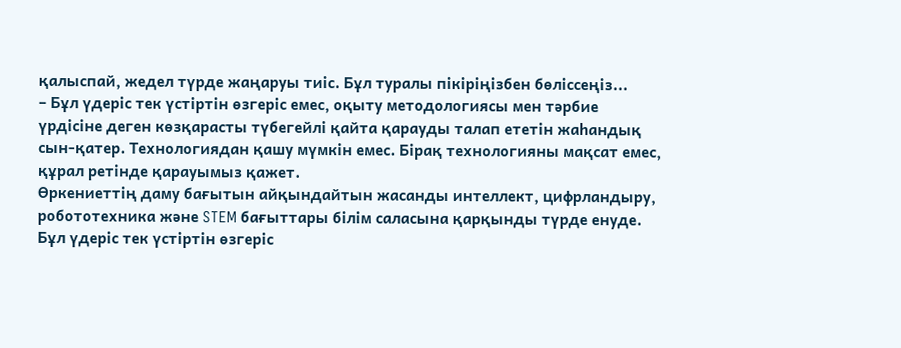қалыспай, жедел түрде жаңаруы тиіс. Бұл туралы пікіріңізбен бөліссеңіз...
– Бұл үдеріс тек үстіртін өзгеріс емес, оқыту методологиясы мен тәрбие үрдісіне деген көзқарасты түбегейлі қайта қарауды талап ететін жаһандық сын-қатер. Технологиядан қашу мүмкін емес. Бірақ технологияны мақсат емес, құрал ретінде қарауымыз қажет.
Өркениеттің даму бағытын айқындайтын жасанды интеллект, цифрландыру, робототехника және STEM бағыттары білім саласына қарқынды түрде енуде. Бұл үдеріс тек үстіртін өзгеріс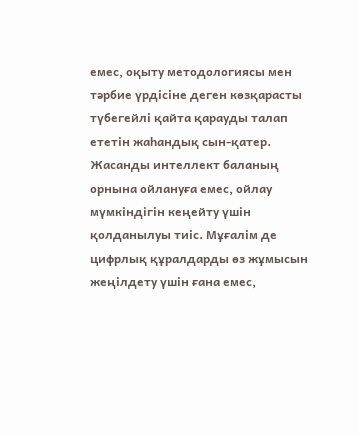емес, оқыту методологиясы мен тәрбие үрдісіне деген көзқарасты түбегейлі қайта қарауды талап ететін жаһандық сын-қатер.
Жасанды интеллект баланың орнына ойлануға емес, ойлау мүмкіндігін кеңейту үшін қолданылуы тиіс. Мұғалім де цифрлық құралдарды өз жұмысын жеңілдету үшін ғана емес,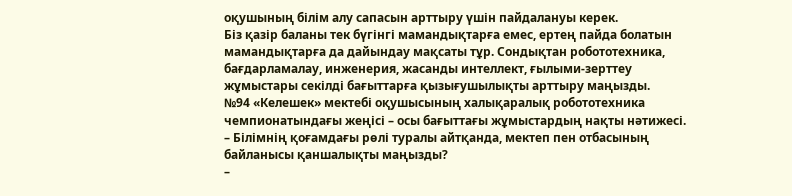оқушының білім алу сапасын арттыру үшін пайдалануы керек.
Біз қазір баланы тек бүгінгі мамандықтарға емес, ертең пайда болатын мамандықтарға да дайындау мақсаты тұр. Сондықтан робототехника, бағдарламалау, инженерия, жасанды интеллект, ғылыми-зерттеу жұмыстары секілді бағыттарға қызығушылықты арттыру маңызды.
№94 «Келешек» мектебі оқушысының халықаралық робототехника чемпионатындағы жеңісі – осы бағыттағы жұмыстардың нақты нәтижесі.
– Білімнің қоғамдағы рөлі туралы айтқанда, мектеп пен отбасының байланысы қаншалықты маңызды?
–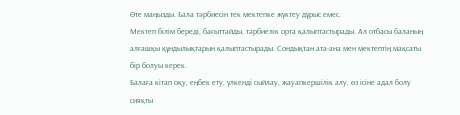Өте маңызды. Бала тәрбиесін тек мектепке жүктеу дұрыс емес.
Мектеп білім береді, бағыттайды, тәрбиелік орта қалыптастырады. Ал отбасы баланың алғашқы құндылықтарын қалыптастырады. Сондықтан ата-ана мен мектептің мақсаты бір болуы керек.
Балаға кітап оқу, еңбек ету, үлкенді сыйлау, жауапкершілік алу, өз ісіне адал болу сияқты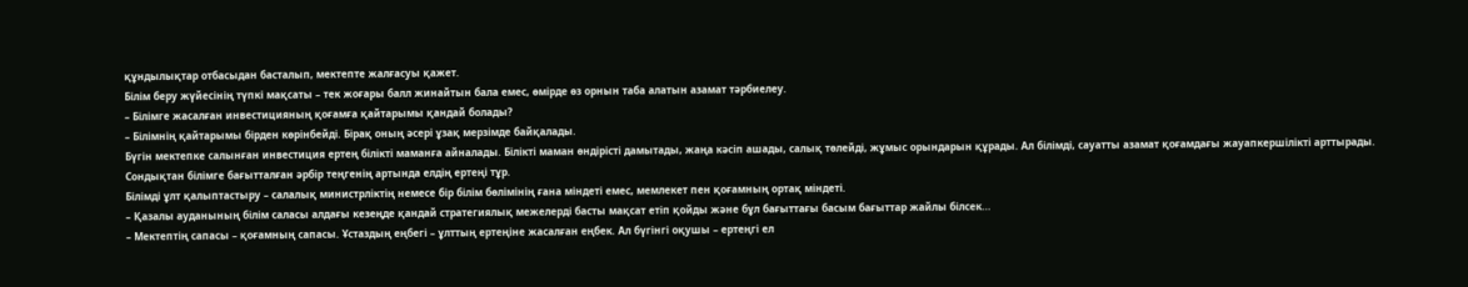құндылықтар отбасыдан басталып, мектепте жалғасуы қажет.
Білім беру жүйесінің түпкі мақсаты – тек жоғары балл жинайтын бала емес, өмірде өз орнын таба алатын азамат тәрбиелеу.
– Білімге жасалған инвестицияның қоғамға қайтарымы қандай болады?
– Білімнің қайтарымы бірден көрінбейді. Бірақ оның әсері ұзақ мерзімде байқалады.
Бүгін мектепке салынған инвестиция ертең білікті маманға айналады. Білікті маман өндірісті дамытады, жаңа кәсіп ашады, салық төлейді, жұмыс орындарын құрады. Ал білімді, сауатты азамат қоғамдағы жауапкершілікті арттырады.
Сондықтан білімге бағытталған әрбір теңгенің артында елдің ертеңі тұр.
Білімді ұлт қалыптастыру – салалық министрліктің немесе бір білім бөлімінің ғана міндеті емес, мемлекет пен қоғамның ортақ міндеті.
– Қазалы ауданының білім саласы алдағы кезеңде қандай стратегиялық межелерді басты мақсат етіп қойды және бұл бағыттағы басым бағыттар жайлы білсек...
– Мектептің сапасы – қоғамның сапасы. Ұстаздың еңбегі – ұлттың ертеңіне жасалған еңбек. Ал бүгінгі оқушы – ертеңгі ел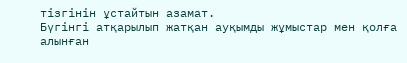тізгінін ұстайтын азамат.
Бүгінгі атқарылып жатқан ауқымды жұмыстар мен қолға алынған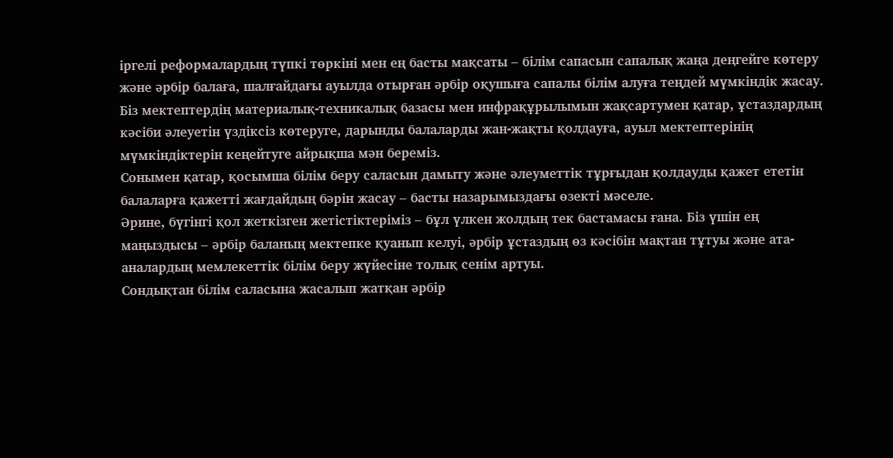іргелі реформалардың түпкі төркіні мен ең басты мақсаты – білім сапасын сапалық жаңа деңгейге көтеру және әрбір балаға, шалғайдағы ауылда отырған әрбір оқушыға сапалы білім алуға теңдей мүмкіндік жасау.
Біз мектептердің материалық-техникалық базасы мен инфрақұрылымын жақсартумен қатар, ұстаздардың кәсіби әлеуетін үздіксіз көтеруге, дарынды балаларды жан-жақты қолдауға, ауыл мектептерінің мүмкіндіктерін кеңейтуге айрықша мән береміз.
Сонымен қатар, қосымша білім беру саласын дамыту және әлеуметтік тұрғыдан қолдауды қажет ететін балаларға қажетті жағдайдың бәрін жасау – басты назарымыздағы өзекті мәселе.
Әрине, бүгінгі қол жеткізген жетістіктеріміз – бұл үлкен жолдың тек бастамасы ғана. Біз үшін ең маңыздысы – әрбір баланың мектепке қуанып келуі, әрбір ұстаздың өз кәсібін мақтан тұтуы және ата-аналардың мемлекеттік білім беру жүйесіне толық сенім артуы.
Сондықтан білім саласына жасалып жатқан әрбір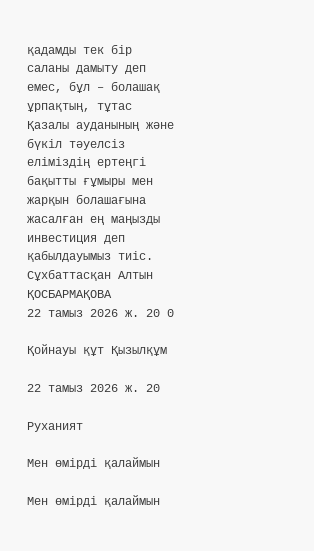қадамды тек бір саланы дамыту деп емес, бұл – болашақ ұрпақтың, тұтас Қазалы ауданының және бүкіл тәуелсіз еліміздің ертеңгі бақытты ғұмыры мен жарқын болашағына жасалған ең маңызды инвестиция деп қабылдауымыз тиіс.
Сұхбаттасқан Алтын ҚОСБАРМАҚОВА
22 тамыз 2026 ж. 20 0

Қойнауы құт Қызылқұм

22 тамыз 2026 ж. 20

Руханият

Мен өмірді қалаймын

Мен өмірді қалаймын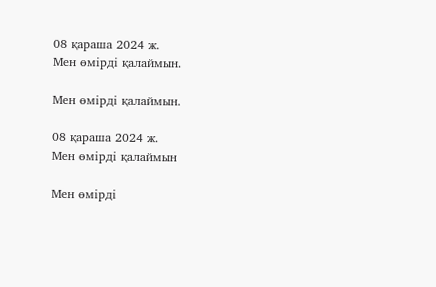08 қараша 2024 ж.
Мен өмірді қалаймын.

Мен өмірді қалаймын.

08 қараша 2024 ж.
Мен өмірді қалаймын

Мен өмірді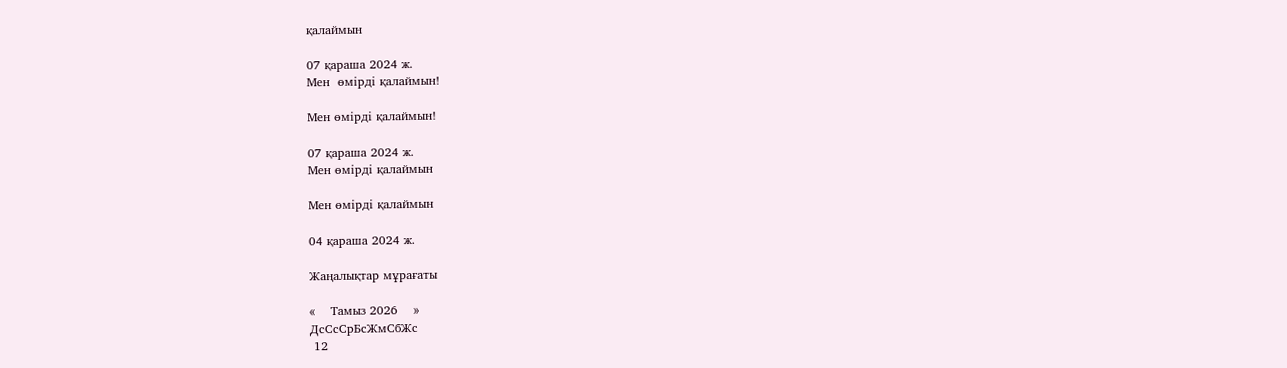қалаймын

07 қараша 2024 ж.
Мен  өмірді қалаймын!

Мен өмірді қалаймын!

07 қараша 2024 ж.
Мен өмірді қалаймын

Мен өмірді қалаймын

04 қараша 2024 ж.

Жаңалықтар мұрағаты

«    Тамыз 2026    »
ДсСсСрБсЖмСбЖс
 12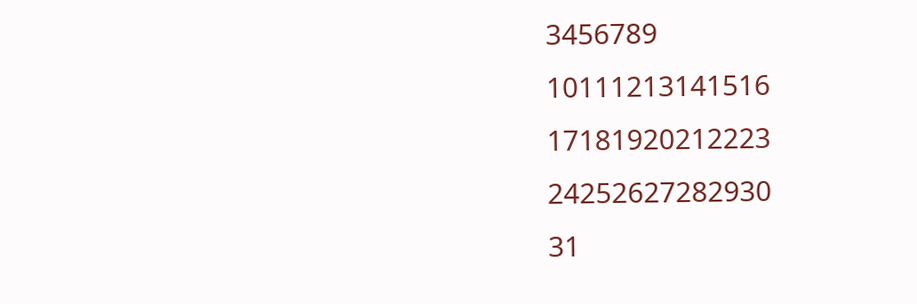3456789
10111213141516
17181920212223
24252627282930
31